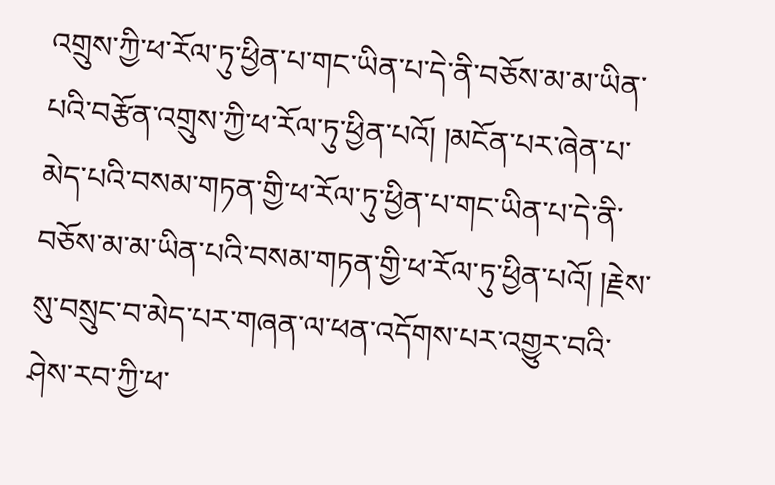འགྲུས་ཀྱི་ཕ་རོལ་ཏུ་ཕྱིན་པ་གང་ཡིན་པ་དེ་ནི་བཅོས་མ་མ་ཡིན་པའི་བརྩོན་འགྲུས་ཀྱི་ཕ་རོལ་ཏུ་ཕྱིན་པའོ། །མངོན་པར་ཞེན་པ་མེད་པའི་བསམ་གཏན་གྱི་ཕ་རོལ་ཏུ་ཕྱིན་པ་གང་ཡིན་པ་དེ་ནི་བཅོས་མ་མ་ཡིན་པའི་བསམ་གཏན་གྱི་ཕ་རོལ་ཏུ་ཕྱིན་པའོ། །རྗེས་སུ་བསྲུང་བ་མེད་པར་གཞན་ལ་ཕན་འདོགས་པར་འགྱུར་བའི་ཤེས་རབ་ཀྱི་ཕ་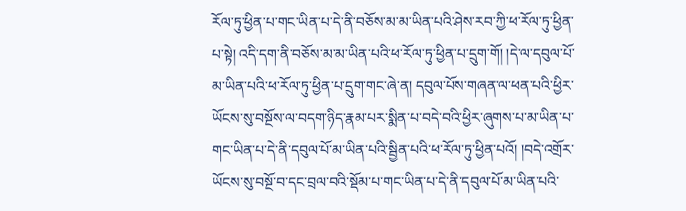རོལ་ཏུ་ཕྱིན་པ་གང་ཡིན་པ་དེ་ནི་བཅོས་མ་མ་ཡིན་པའི་ཤེས་རབ་ཀྱི་ཕ་རོལ་ཏུ་ཕྱིན་པ་སྟེ། འདི་དག་ནི་བཅོས་མ་མ་ཡིན་པའི་ཕ་རོལ་ཏུ་ཕྱིན་པ་དྲུག་གོ། །དེ་ལ་དབུལ་པོ་མ་ཡིན་པའི་ཕ་རོལ་ཏུ་ཕྱིན་པ་དྲུག་གང་ཞེ་ན། དབུལ་པོས་གཞན་ལ་ཕན་པའི་ཕྱིར་ཡོངས་སུ་བསྔོས་ལ་བདག་ཉིད་རྣམ་པར་སྨིན་པ་བདེ་བའི་ཕྱིར་ཞུགས་པ་མ་ཡིན་པ་གང་ཡིན་པ་དེ་ནི་དབུལ་པོ་མ་ཡིན་པའི་སྦྱིན་པའི་ཕ་རོལ་ཏུ་ཕྱིན་པའོ། །བདེ་འགྲོར་ཡོངས་སུ་བསྔོ་བ་དང་བྲལ་བའི་སྡོམ་པ་གང་ཡིན་པ་དེ་ནི་དབུལ་པོ་མ་ཡིན་པའི་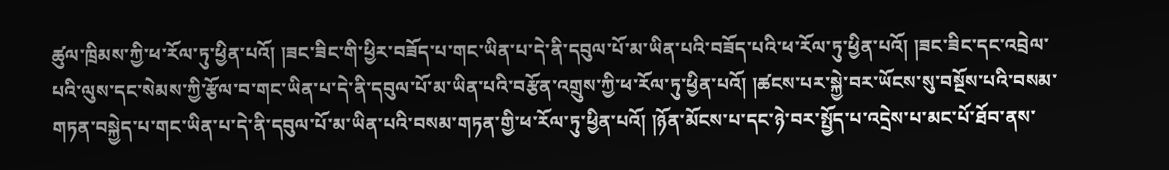ཚུལ་ཁྲིམས་ཀྱི་ཕ་རོལ་ཏུ་ཕྱིན་པའོ། །ཟང་ཟིང་གི་ཕྱིར་བཟོད་པ་གང་ཡིན་པ་དེ་ནི་དབུལ་པོ་མ་ཡིན་པའི་བཟོད་པའི་ཕ་རོལ་ཏུ་ཕྱིན་པའོ། །ཟང་ཟིང་དང་འབྲེལ་པའི་ལུས་དང་སེམས་ཀྱི་རྩོལ་བ་གང་ཡིན་པ་དེ་ནི་དབུལ་པོ་མ་ཡིན་པའི་བརྩོན་འགྲུས་ཀྱི་ཕ་རོལ་ཏུ་ཕྱིན་པའོ། །ཚངས་པར་སྐྱེ་བར་ཡོངས་སུ་བསྔོས་པའི་བསམ་གཏན་བསྐྱེད་པ་གང་ཡིན་པ་དེ་ནི་དབུལ་པོ་མ་ཡིན་པའི་བསམ་གཏན་གྱི་ཕ་རོལ་ཏུ་ཕྱིན་པའོ། །ཉོན་མོངས་པ་དང་ཉེ་བར་སྤྱོད་པ་འདྲེས་པ་མང་པོ་ཐོབ་ནས་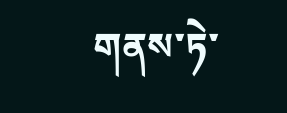གནས་ཏེ་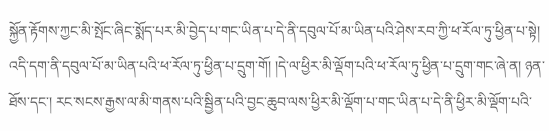སྐྱོན་རྟོགས་ཀྱང་མི་སྤོང་ཞིང་སྨོད་པར་མི་བྱེད་པ་གང་ཡིན་པ་དེ་ནི་དབུལ་པོ་མ་ཡིན་པའི་ཤེས་རབ་ཀྱི་ཕ་རོལ་ཏུ་ཕྱིན་པ་སྟེ། འདི་དག་ནི་དབུལ་པོ་མ་ཡིན་པའི་ཕ་རོལ་ཏུ་ཕྱིན་པ་དྲུག་གོ། །དེ་ལ་ཕྱིར་མི་ལྡོག་པའི་ཕ་རོལ་ཏུ་ཕྱིན་པ་དྲུག་གང་ཞེ་ན། ཉན་ཐོས་དང་། རང་སངས་རྒྱས་ལ་མི་གནས་པའི་སྦྱིན་པའི་བྱང་ཆུབ་ལས་ཕྱིར་མི་ལྡོག་པ་གང་ཡིན་པ་དེ་ནི་ཕྱིར་མི་ལྡོག་པའི་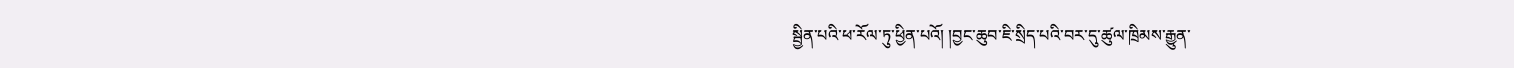སྦྱིན་པའི་ཕ་རོལ་ཏུ་ཕྱིན་པའོ། །བྱང་ཆུབ་ཇི་སྲིད་པའི་བར་དུ་ཚུལ་ཁྲིམས་རྒྱུན་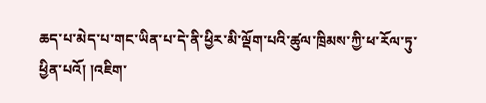ཆད་པ་མེད་པ་གང་ཡིན་པ་དེ་ནི་ཕྱིར་མི་ལྡོག་པའི་ཚུལ་ཁྲིམས་ཀྱི་ཕ་རོལ་ཏུ་ཕྱིན་པའོ། །འཇིག་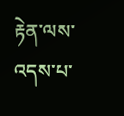རྟེན་ལས་འདས་པ་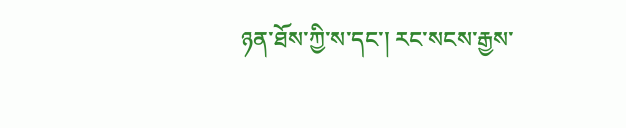ཉན་ཐོས་ཀྱི་ས་དང་། རང་སངས་རྒྱས་